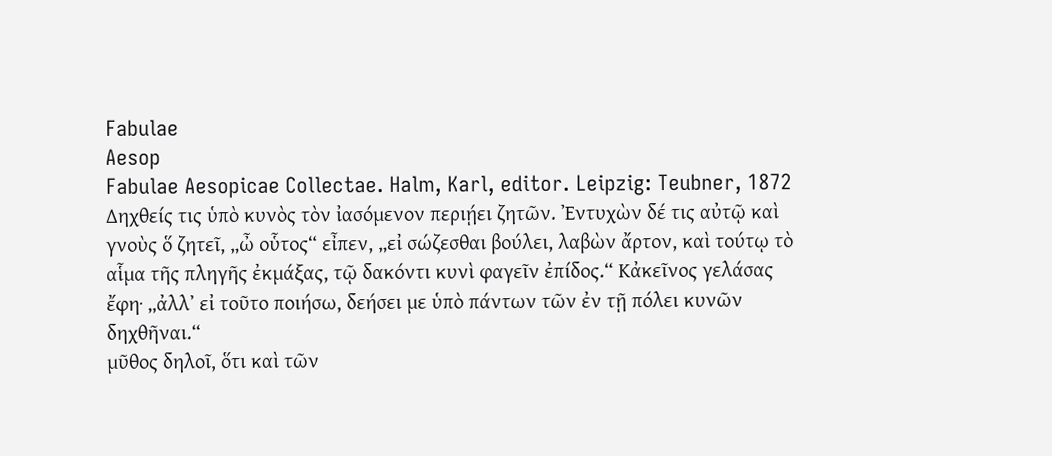Fabulae
Aesop
Fabulae Aesopicae Collectae. Halm, Karl, editor. Leipzig: Teubner, 1872
Δηχθείς τις ὑπὸ κυνὸς τὸν ἰασόμενον περιῄει ζητῶν. Ἐντυχὼν δέ τις αὐτῷ καὶ γνοὺς ὅ ζητεῖ, „ὦ οὗτος“ εἶπεν, „εἰ σώζεσθαι βούλει, λαβὼν ἄρτον, καὶ τούτῳ τὸ αἷμα τῆς πληγῆς ἐκμάξας, τῷ δακόντι κυνὶ φαγεῖν ἐπίδος.“ Κἀκεῖνος γελάσας ἔφη· „ἀλλʼ εἰ τοῦτο ποιήσω, δεήσει με ὑπὸ πάντων τῶν ἐν τῇ πόλει κυνῶν δηχθῆναι.“
μῦθος δηλοῖ, ὅτι καὶ τῶν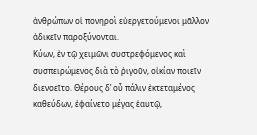ἀνθρώπων οἱ πονηροὶ εὐεργετούμενοι μᾶλλον ἀδικεῖν παροξύνονται.
Κύων, ἐν τῷ χειμῶνι συστρεφόμενος καὶ συσπειρώμενος διὰ τὸ ῥιγοῦν, οἰκίαν ποιεῖν διενοεῖτο. Θέρους δʼ οὖ πάλιν ἐκτεταμένος καθεύδων, ἐφαίνετο μέγας ἑαυτῷ,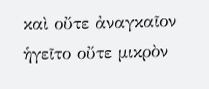καὶ οὔτε ἀναγκαῖον ἡγεῖτο οὔτε μικρὸν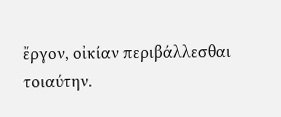ἔργον, οἰκίαν περιβάλλεσθαι τοιαύτην.